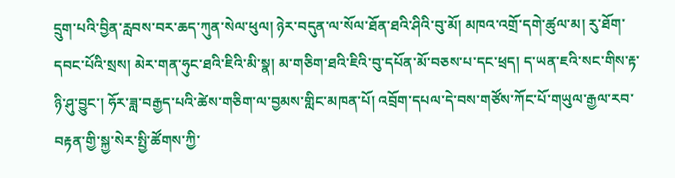དྲུག་པའི་བྱིན་རླབས་བར་ཆད་ཀུན་སེལ་ཕུལ། ཉེར་བདུན་ལ་སོལ་ཐོན་ཐའི་ཤིའི་བུ་མོ། མཁའ་འགྲོ་དགེ་ཚུལ་མ། རུ་ཐོག་དབང་པོའི་སྲས། མེར་གན་ཧུང་ཐའི་ཇིའི་མི་སྣ། མ་གཅིག་ཐའི་ཇིའི་བུ་དཔོན་མོ་བཅས་པ་དང་ཕྲད། ད་ཡན་ཇའི་སང་གིས་རྟ་ཉི་ཤུ་བྱུང་། ཧོར་ཟླ་བརྒྱད་པའི་ཚེས་གཅིག་ལ་བྱམས་གླིང་མཁན་པོ། འབྲོག་དཔལ་དེ་བས་གཙོས་ཀོང་པོ་གཡུལ་རྒྱལ་རབ་བརྟན་གྱི་སྐྱ་སེར་སྤྱི་ཚོགས་ཀྱི་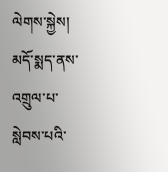ལེགས་སྐྱེས། མདོ་སྨད་ནས་འགྲུལ་པ་སླེབས་པའི་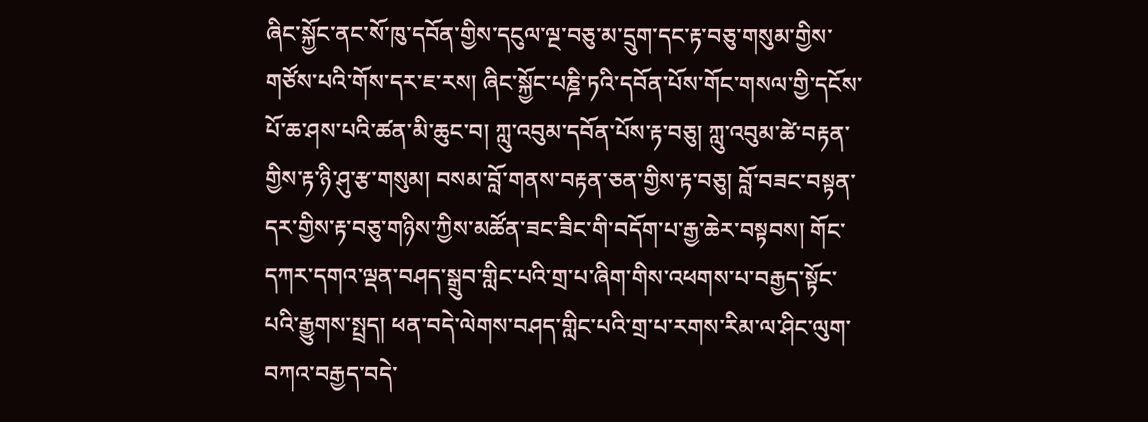ཞིང་སྐྱོང་ནང་སོ་ཁུ་དབོན་གྱིས་དངུལ་ལྔ་བཅུ་མ་དྲུག་དང་རྟ་བཅུ་གསུམ་གྱིས་གཙོས་པའི་གོས་དར་ཇ་རས། ཞིང་སྐྱོང་པཎྜི་ཏའི་དབོན་པོས་གོང་གསལ་གྱི་དངོས་པོ་ཆ་ཤས་པའི་ཚན་མི་ཆུང་བ། ཀླུ་འབུམ་དབོན་པོས་རྟ་བཅུ། ཀླུ་འབུམ་ཚེ་བརྟན་གྱིས་རྟ་ཉི་ཤུ་རྩ་གསུམ། བསམ་བློ་གནས་བརྟན་ཅན་གྱིས་རྟ་བཅུ། བློ་བཟང་བསྟན་དར་གྱིས་རྟ་བཅུ་གཉིས་ཀྱིས་མཚོན་ཟང་ཟིང་གི་བདོག་པ་རྒྱ་ཆེར་བསྟབས། གོང་དཀར་དགའ་ལྡན་བཤད་སྒྲུབ་གླིང་པའི་གྲ་པ་ཞིག་གིས་འཕགས་པ་བརྒྱད་སྟོང་པའི་རྒྱུགས་སྤྲད། ཕན་བདེ་ལེགས་བཤད་གླིང་པའི་གྲ་པ་རགས་རིམ་ལ་ཤིང་ལུག་བཀའ་བརྒྱད་བདེ་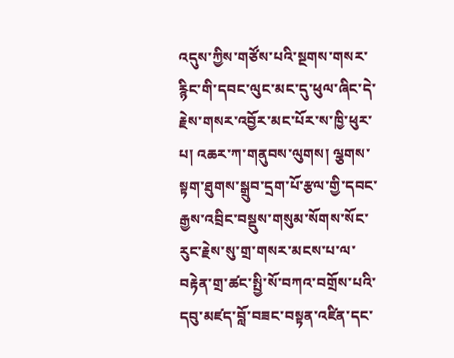འདུས་ཀྱིས་གཙོས་པའི་སྔགས་གསར་རྙིང་གི་དབང་ལུང་མང་དུ་ཕུལ་ཞིང་དེ་རྗེས་གསར་འབྱོར་མང་པོར་ས་ཁྱི་ཕུར་པ། འཆར་ཀ་གནུབས་ལུགས། ལྕགས་སྟག་ཐུགས་སྒྲུབ་དྲག་པོ་རྩལ་གྱི་དབང་རྒྱས་འབྲིང་བསྡུས་གསུམ་སོགས་སོང་རུང་རྗེས་སུ་གྲ་གསར་མངས་པ་ལ་བརྟེན་གྲ་ཚང་སྤྱི་སོ་བཀའ་བགྲོས་པའི་དབུ་མཛད་བློ་བཟང་བསྟན་འཛིན་དང་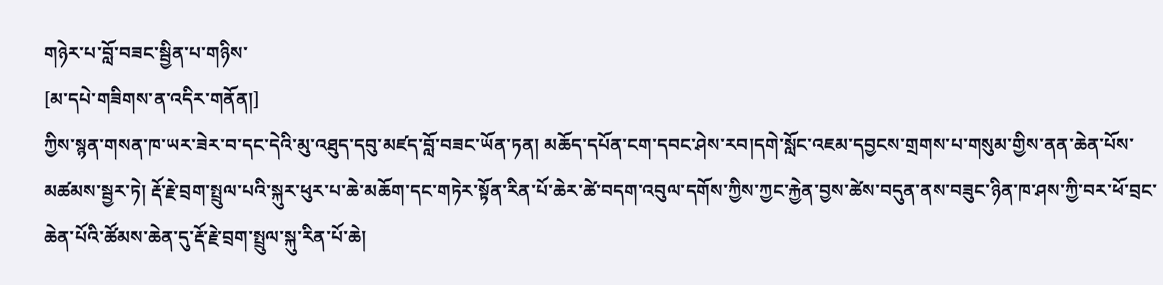གཉེར་པ་བློ་བཟང་སྦྱིན་པ་གཉིས་
[མ་དཔེ་གཟིགས་ན་འདིར་གནོན།]
ཀྱིས་སྙན་གསན་ཁ་ཡར་ཟེར་བ་དང་དེའི་མུ་འཐུད་དབུ་མཛད་བློ་བཟང་ཡོན་ཏན། མཆོད་དཔོན་ངག་དབང་ཤེས་རབ།དགེ་སློང་འཇམ་དབྱངས་གྲགས་པ་གསུམ་གྱིས་ནན་ཆེན་པོས་མཚམས་སྦྱར་ཏེ། རྡོ་རྗེ་བྲག་སྤྲུལ་པའི་སྐུར་ཕུར་པ་ཆེ་མཆོག་དང་གཏེར་སྟོན་རིན་པོ་ཆེར་ཚེ་བདག་འབུལ་དགོས་ཀྱིས་ཀྱང་རྐྱེན་བྱས་ཚེས་བདུན་ནས་བཟུང་ཉིན་ཁ་ཤས་ཀྱི་བར་ཕོ་བྲང་ཆེན་པོའི་ཚོམས་ཆེན་དུ་རྡོ་རྗེ་བྲག་སྤྲུལ་སྐུ་རིན་པོ་ཆེ།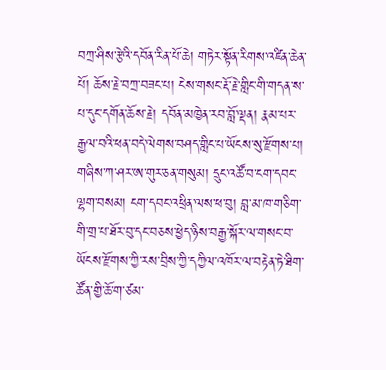བཀྲ་ཤིས་རྩེའི་དབོན་རིན་པོ་ཆེ། གཏེར་སྟོན་རིགས་འཛིན་ཆེན་པོ། ཆོས་རྗེ་བཀྲ་བཟང་པ། ངེས་གསང་རྡོ་རྗེ་གླིང་གི་གདན་ས་པ་དུང་དགོན་ཆོས་རྗེ། དབོན་མཁྱེན་རབ་བློ་ལྡན། རྣམ་པར་རྒྱལ་བའི་ཕན་བདེ་ལེགས་བཤད་གླིང་པ་ཡོངས་སུ་རྫོགས་པ། གཞིས་ཀ་ཤར་ཨ་གུར་ཅན་གསུམ། དྲུང་འཚོ་བ་ངག་དབང་ལྷག་བསམ། ངག་དབང་འཕྲིན་ལས་ཕ་བུ། བླ་མ་ཁ་གཅིག་གི་གྲ་པ་ཐོར་བུ་དང་བཅས་ཕྱེད་ཉིས་བརྒྱ་སྐོར་ལ་གསང་བ་ཡོངས་རྫོགས་ཀྱི་རས་བྲིས་ཀྱི་དཀྱིལ་འཁོར་ལ་བརྟེན་ཏེ་ཐིག་ཚོན་གྱི་ཆོ་ག་ཙམ་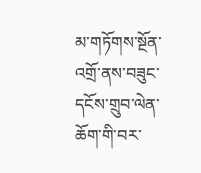མ་གཏོགས་སྔོན་འགྲོ་ནས་བཟུང་དངོས་གྲུབ་ལེན་ཆོག་གི་བར་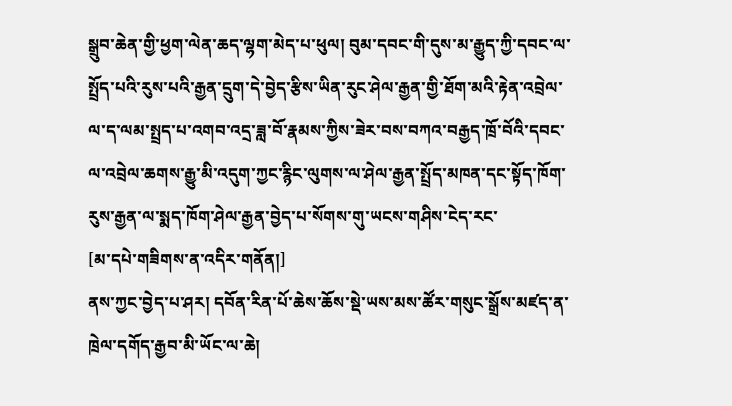སྒྲུབ་ཆེན་གྱི་ཕྱག་ལེན་ཆད་ལྷག་མེད་པ་ཕུལ། བུམ་དབང་གི་དུས་མ་རྒྱུད་ཀྱི་དབང་ལ་སྤྲོད་པའི་རུས་པའི་རྒྱན་དྲུག་དེ་བྱེད་རྩིས་ཡིན་རུང་ཤེལ་རྒྱན་གྱི་ཐོག་མའི་རྟེན་འབྲེལ་ལ་ད་ལམ་སྤྲད་པ་འགབ་འདྲ་ཟླ་བོ་རྣམས་ཀྱིས་ཟེར་བས་བཀའ་བརྒྱད་ཁྲོ་བོའི་དབང་ལ་འབྲེལ་ཆགས་རྒྱུ་མི་འདུག་ཀྱང་རྙིང་ལུགས་ལ་ཤེལ་རྒྱན་སྤྲོད་མཁན་དང་སྟོད་ཁོག་རུས་རྒྱན་ལ་སྨད་ཁོག་ཤེལ་རྒྱན་བྱེད་པ་སོགས་གུ་ཡངས་གཤིས་ངེད་རང་
[མ་དཔེ་གཟིགས་ན་འདིར་གནོན།]
ནས་ཀྱང་བྱེད་པ་ཤར། དབོན་རིན་པོ་ཆེས་ཆོས་སྡེ་ཡས་མས་ཚོར་གསུང་སྒྲོས་མཛད་ན་ཁྲེལ་དགོད་རྒྱབ་མི་ཡོང་ལ་ཆེ།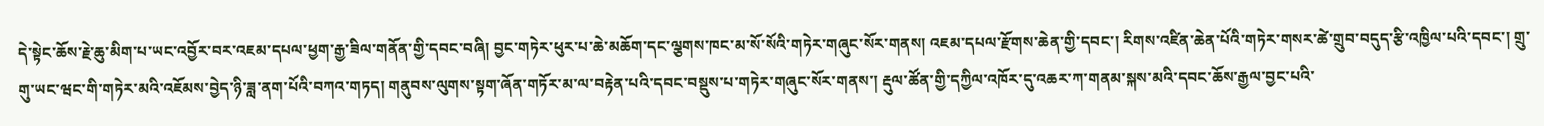དེ་སྟེང་ཆོས་རྗེ་ཆུ་མིག་པ་ཡང་འབྱོར་བར་འཇམ་དཔལ་ཕྱག་རྒྱ་ཟིལ་གནོན་གྱི་དབང་བཞི། བྱང་གཏེར་ཕུར་པ་ཆེ་མཆོག་དང་ལྕགས་ཁང་མ་སོ་སོའི་གཏེར་གཞུང་སོར་གནས། འཇམ་དཔལ་རྫོགས་ཆེན་གྱི་དབང་། རིགས་འཛིན་ཆེན་པོའི་གཏེར་གསར་ཚེ་གྲུབ་བདུད་རྩི་འཁྱིལ་པའི་དབང་། གྲུ་གུ་ཡང་ཝང་གི་གཏེར་མའི་འཇོམས་བྱེད་ཉི་ཟླ་ནག་པོའི་བཀའ་གཏད། གནུབས་ལུགས་སྟག་ཞོན་གཏོར་མ་ལ་བརྟེན་པའི་དབང་བསྡུས་པ་གཏེར་གཞུང་སོར་གནས་། རྡུལ་ཚོན་གྱི་དཀྱིལ་འཁོར་དུ་འཆར་ཀ་གནམ་སྐས་མའི་དབང་ཆོས་རྒྱལ་བྱང་པའི་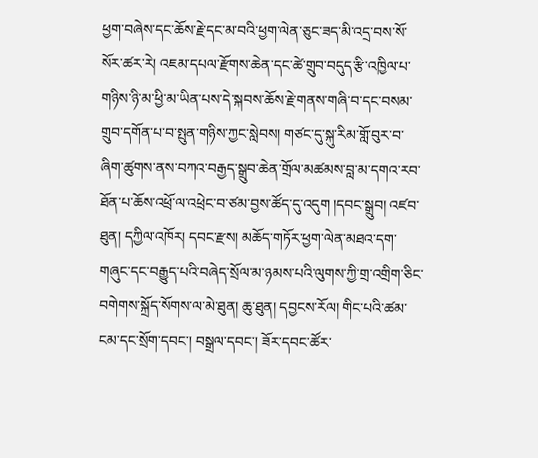ཕྱག་བཞེས་དང་ཆོས་རྗེ་དང་མ་བའི་ཕྱག་ལེན་ཅུང་ཟད་མི་འདྲ་བས་སོ་སོར་ཚར་རེ། འཇམ་དཔལ་རྫོགས་ཆེན་དང་ཚེ་གྲུབ་བདུད་རྩི་འཁྱིལ་པ་གཉིས་ཉི་མ་ཕྱི་མ་ཡིན་པས་དེ་སྐབས་ཆོས་རྗེ་གནས་གཞི་བ་དང་བསམ་གྲུབ་དགོན་པ་བ་སྤུན་གཉིས་ཀྱང་སླེབས། གཙང་དུ་སྐུ་རིམ་གློ་བུར་བ་ཞིག་ཚུགས་ནས་བཀའ་བརྒྱད་སྒྲུབ་ཆེན་གྲོལ་མཚམས་བླ་མ་དགའ་རབ་ཐོན་པ་ཆོས་འཕྲོ་ལ་འཕྲེང་བ་ཙམ་བྱས་ཚོད་དུ་འདུག །དབང་སྒྲུབ། འཛབ་ཐུན། དཀྱིལ་འཁོར། དབང་རྫས། མཆོད་གཏོར་ཕྱག་ལེན་མཐའ་དག་གཞུང་དང་བརྒྱུད་པའི་བཞེད་སྲོལ་མ་ཉམས་པའི་ལུགས་ཀྱི་གྲ་འགྲིག་ཅིང་བགེགས་སྐྲོད་སོགས་ལ་མེ་ཐུན། ཆུ་ཐུན། དབྱངས་རོལ། གིང་པའི་ཚམ་ངམ་དང་སྲོག་དབང་། བསྒྲལ་དབང་། ཟོར་དབང་ཚོར་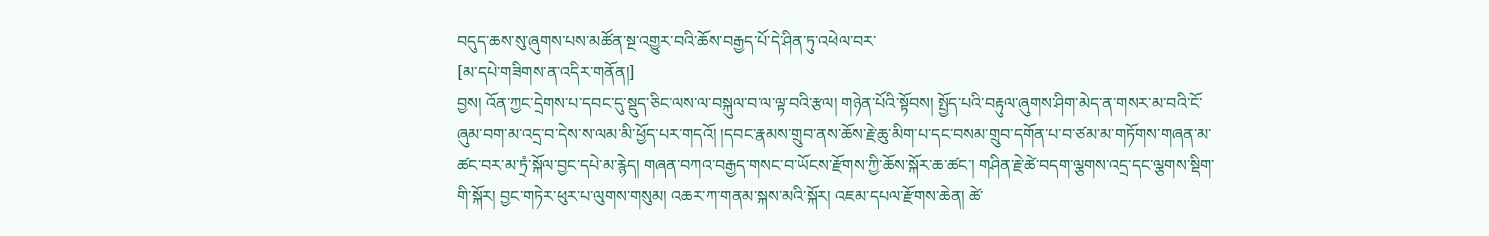བདུད་ཆས་སུ་ཞུགས་པས་མཚོན་སྔ་འགྱུར་བའི་ཆོས་བརྒྱད་པོ་དེ་ཤིན་ཏུ་འཕེལ་བར་
[མ་དཔེ་གཟིགས་ན་འདིར་གནོན།]
བྱས། འོན་ཀྱང་དྲེགས་པ་དབང་དུ་སྡུད་ཅིང་ལས་ལ་བསྐུལ་བ་ལ་ལྟ་བའི་རྩལ། གཉེན་པོའི་སྟོབས། སྤྱོད་པའི་བརྟུལ་ཞུགས་ཤིག་མེད་ན་གསར་མ་བའི་ངོ་ཞུམ་བག་མ་འདྲ་བ་དེས་ས་ལམ་མི་ཕྱོད་པར་གདའོ། །དབང་རྣམས་གྲུབ་ནས་ཆོས་རྗེ་ཆུ་མིག་པ་དང་བསམ་གྲུབ་དགོན་པ་བ་ཙམ་མ་གཏོགས་གཞན་མ་ཚང་བར་མ་ཏྲཾ་སྐོལ་བྱང་དཔེ་མ་རྙེད། གཞན་བཀའ་བརྒྱད་གསང་བ་ཡོངས་རྫོགས་ཀྱི་ཆོས་སྐོར་ཆ་ཚང་། གཤིན་རྗེ་ཚེ་བདག་ལྕགས་འདྲ་དང་ལྕགས་སྡིག་གི་སྐོར། བྱང་གཏེར་ཕུར་པ་ལུགས་གསུམ། འཆར་ཀ་གནམ་སྐས་མའི་སྐོར། འཇམ་དཔལ་རྫོགས་ཆེན། ཚེ་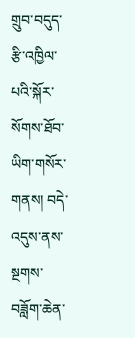གྲུབ་བདུད་རྩི་འཁྱིལ་པའི་སྐོར་སོགས་ཐོབ་ཡིག་གསོར་གནས། བདེ་འདུས་ནས་སྔགས་བཟློག་ཆེན་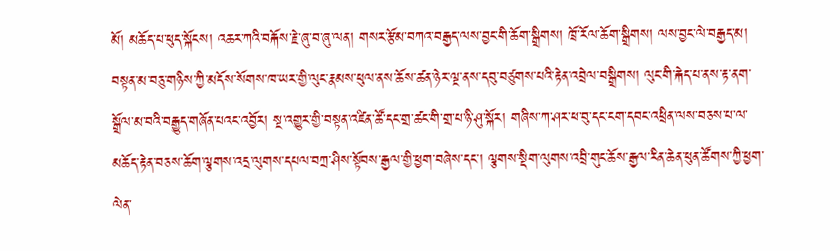མོ། མཆོད་པ་ཕུད་སྐོངས། འཆར་ཀའི་བརྐོས་རྗེ་ཞུ་བ་ཞུ་ལན། གསར་རྩོམ་བཀའ་བརྒྱད་ལས་བྱང་གི་ཆོག་སྒྲིགས། ཁྲོ་རོལ་ཆོག་སྒྲིགས། ལས་བྱང་ལེ་བརྒྱད་མ། བསྟན་མ་བཅུ་གཉིས་ཀྱི་མདོས་སོགས་ཁ་ཡར་གྱི་ལུང་རྣམས་ཕུལ་ནས་ཆོས་ཚན་ཉེར་ལྔ་ནས་དབུ་བཙུགས་པའི་རྟེན་འབྲེལ་བསྒྲིགས། ལུང་གི་རྐེད་པ་ནས་རྟ་ནག་སྒྲོལ་མ་བའི་བརྒྱུད་གཞོན་པའང་འབྱོར། སྔ་འགྱུར་གྱི་བསྟན་འཛིན་ཚོ་དང་གྲ་ཚང་གི་གྲ་པ་ཉི་ཤུ་སྐོར། གཞིས་ཀ་ཤར་ཕ་བུ་དང་ངག་དབང་འཕྲིན་ལས་བཅས་པ་ལ་མཆོད་རྟེན་བཅས་ཆོག་ལྕགས་འདྲ་ལུགས་དཔལ་བཀྲ་ཤིས་སྟོབས་རྒྱལ་གྱི་ཕྱག་བཞེས་དང་། ལྕགས་སྡིག་ལུགས་འབྲི་གུང་ཆོས་རྒྱལ་རིན་ཆེན་ཕུན་ཚོགས་ཀྱི་ཕྱག་ལེན་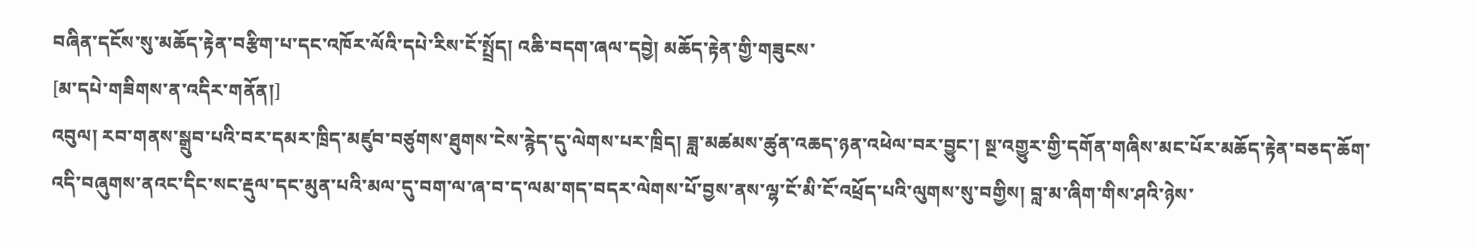བཞིན་དངོས་སུ་མཆོད་རྟེན་བརྩིག་པ་དང་འཁོར་ལོའི་དཔེ་རིས་ངོ་སྤྲོད། འཆི་བདག་ཞལ་དབྱེ། མཆོད་རྟེན་གྱི་གཟུངས་
[མ་དཔེ་གཟིགས་ན་འདིར་གནོན།]
འབུལ། རབ་གནས་སྒྲུབ་པའི་བར་དམར་ཁྲིད་མཛུབ་བཙུགས་ཐུགས་ངེས་རྙེད་དུ་ལེགས་པར་ཁྲིད། ཟླ་མཚམས་ཚུན་འཆད་ཉན་འཕེལ་བར་བྱུང་། སྔ་འགྱུར་གྱི་དགོན་གཞིས་མང་པོར་མཆོད་རྟེན་བཅད་ཆོག་འདི་བཞུགས་ནའང་དིང་སང་རྡུལ་དང་མུན་པའི་མལ་དུ་བག་ལ་ཞ་བ་ད་ལམ་གད་བདར་ལེགས་པོ་བྱས་ནས་ལྷ་ངོ་མི་ངོ་འཕྲོད་པའི་ལུགས་སུ་བགྱིས། བླ་མ་ཞིག་གིས་ཤའི་ཉེས་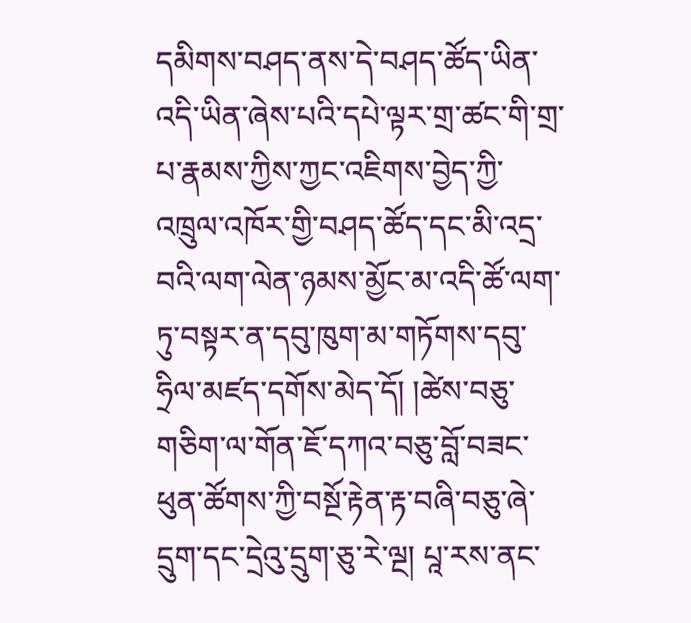དམིགས་བཤད་ནས་དེ་བཤད་ཚོད་ཡིན་འདི་ཡིན་ཞེས་པའི་དཔེ་ལྟར་གྲ་ཚང་གི་གྲ་པ་རྣམས་ཀྱིས་ཀྱང་འཇིགས་བྱེད་ཀྱི་འཁྲུལ་འཁོར་གྱི་བཤད་ཚོད་དང་མི་འདྲ་བའི་ལག་ལེན་ཉམས་མྱོང་མ་འདི་ཚོ་ལག་ཏུ་བསྟར་ན་དབུ་ཁུག་མ་གཏོགས་དབུ་ཧྲིལ་མཛད་དགོས་མེད་དོ། །ཚེས་བཅུ་གཅིག་ལ་གོན་ཇོ་དཀའ་བཅུ་བློ་བཟང་ཕུན་ཚོགས་ཀྱི་བསྔོ་རྟེན་རྟ་བཞི་བཅུ་ཞེ་དྲུག་དང་དྲེའུ་དྲུག་ཅུ་རེ་ལྔ། པཱ་རས་ནང་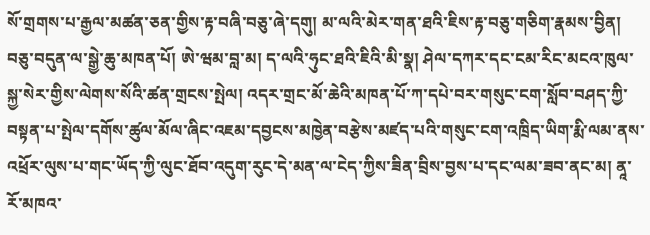སོ་གྲགས་པ་རྒྱལ་མཚན་ཅན་གྱིས་རྟ་བཞི་བཅུ་ཞེ་དགུ། མ་ལའི་མེར་གན་ཐའི་ཇིས་རྟ་བཅུ་གཅིག་རྣམས་བྱིན། བཅུ་བདུན་ལ་སྒྱེ་ཆུ་མཁན་པོ། ཨེ་ཝམ་བླ་མ། ད་ལའི་ཧུང་ཐའི་ཇིའི་མི་སྣ། ཤེལ་དཀར་དང་ངམ་རིང་མངའ་ཁུལ་སྐྱ་སེར་གྱིས་ལེགས་སོའི་ཚན་གྲངས་སྤེལ། འདར་གྲང་མོ་ཆེའི་མཁན་པོ་ཀ་དཔེ་བར་གསུང་ངག་སློབ་བཤད་ཀྱི་བསྟན་པ་སྤེལ་དགོས་ཚུལ་མོལ་ཞིང་འཇམ་དབྱངས་མཁྱེན་བརྩེས་མཛད་པའི་གསུང་ངག་འཁྲིད་ཡིག་རྨི་ལམ་ནས་འཕྲོར་ལུས་པ་གང་ཡོད་ཀྱི་ལུང་ཐོབ་འདུག་རུང་དེ་མན་ལ་ངེད་ཀྱིས་ཟིན་བྲིས་བྱས་པ་དང་ལམ་ཟབ་ནང་མ། ནཱ་རོ་མཁའ་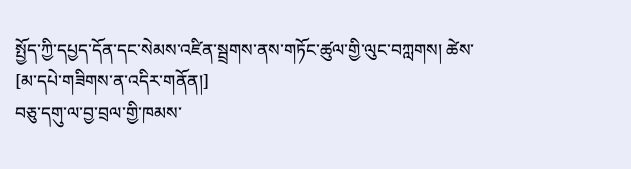སྤྱོད་ཀྱི་དཔྱད་དོན་དང་སེམས་འཛིན་སྦྲགས་ནས་གཏོང་ཚུལ་གྱི་ལུང་བཀླགས། ཚེས་
[མ་དཔེ་གཟིགས་ན་འདིར་གནོན།]
བཅུ་དགུ་ལ་བྱ་བྲལ་གྱི་ཁམས་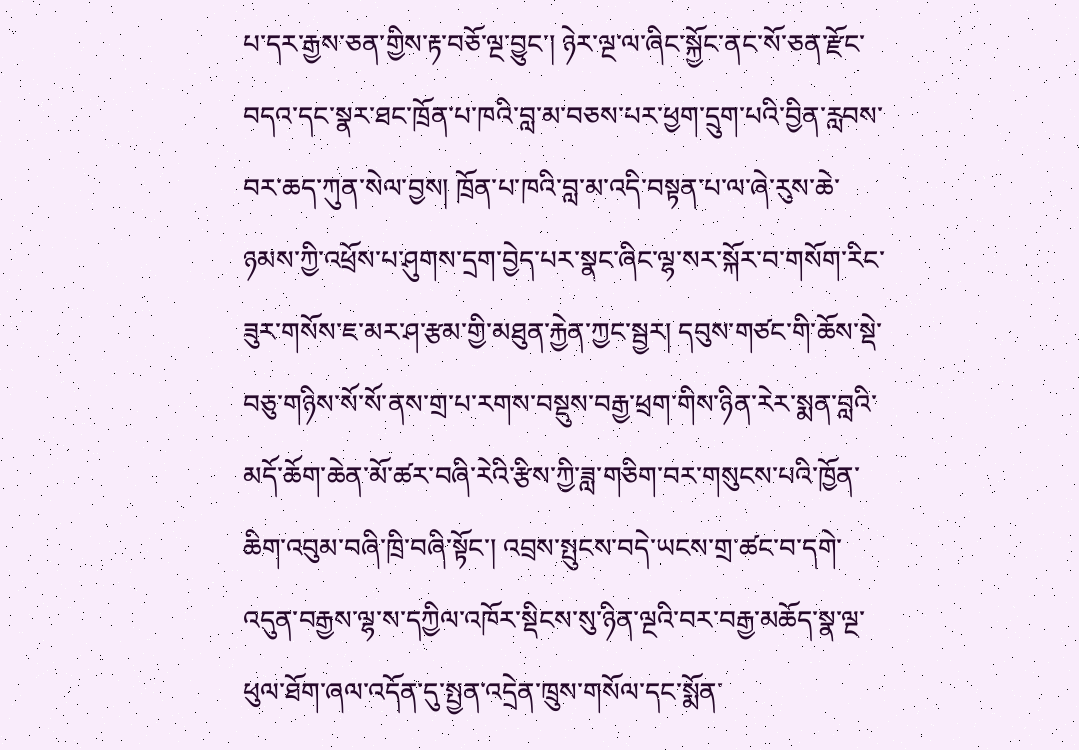པ་དར་རྒྱས་ཅན་གྱིས་རྟ་བཅོ་ལྔ་བྱུང་། ཉེར་ལྔ་ལ་ཞིང་སྐྱོང་ནང་སོ་ཅན་རྫོང་བདའ་དང་སྣར་ཐང་ཁྲོན་པ་ཁའི་བླ་མ་བཅས་པར་ཕྱག་དྲུག་པའི་བྱིན་རླབས་བར་ཆད་ཀུན་སེལ་བྱས། ཁྲོན་པ་ཁའི་བླ་མ་འདི་བསྟན་པ་ལ་ཞེ་རུས་ཆེ་ཉམས་ཀྱི་འཕྲོས་པ་ཤུགས་དྲག་བྱེད་པར་སྣང་ཞིང་ལྷ་སར་སྐོར་བ་གསོག་རིང་ཟུར་གསོས་ཇ་མར་ཤ་རྩམ་གྱི་མཐུན་རྐྱེན་ཀྱང་སྦྱར། དབུས་གཙང་གི་ཆོས་སྡེ་བཅུ་གཉིས་སོ་སོ་ནས་གྲ་པ་རགས་བསྡུས་བརྒྱ་ཕྲག་གིས་ཉིན་རེར་སྨན་བླའི་མདོ་ཆོག་ཆེན་མོ་ཚར་བཞི་རེའི་རྩིས་ཀྱི་ཟླ་གཅིག་བར་གསུངས་པའི་ཁྱོན་ཆིག་འབུམ་བཞི་ཁྲི་བཞི་སྟོང་། འབྲས་སྤུངས་བདེ་ཡངས་གྲ་ཚང་བ་དགེ་འདུན་བརྒྱས་ལྷ་ས་དཀྱིལ་འཁོར་སྡིངས་སུ་ཉིན་ལྔའི་བར་བརྒྱ་མཆོད་སྣ་ལྔ་ཕུལ་ཐོག་ཞལ་འདོན་དུ་སྤྱན་འདྲེན་ཁྲུས་གསོལ་དང་སྨོན་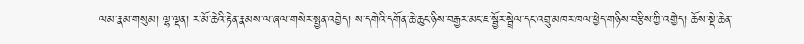ལམ་རྣམ་གསུམ། ལྷ་ལྡན། ར་མོ་ཆེའི་རྟེན་རྣམས་ལ་ཞལ་གསེར་སྤྱན་འབྱེད། ས་དགེའི་དགོན་ཆེ་ཆུང་ཉིས་བརྒྱར་མང་ཇ་སྦྱོར་སྦྲེལ་དང་འབྲུ་མཁར་ཁལ་ཕྱེད་གཉིས་བརྩིས་ཀྱི་འགྱེད། ཆོས་སྡེ་ཆེན་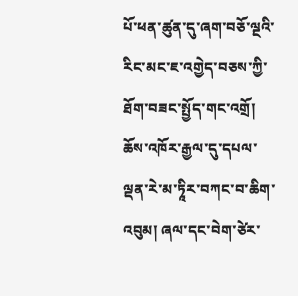པོ་ཕན་ཚུན་དུ་ཞག་བཅོ་ལྔའི་རིང་མང་ཇ་འགྱེད་བཅས་ཀྱི་ཐོག་བཟང་སྤྱོད་གང་འགྲོ། ཆོས་འཁོར་རྒྱལ་དུ་དཔལ་ལྡན་རེ་མ་ཏཱིར་བཀང་བ་ཆིག་འབུམ། ཞལ་དང་བེག་ཙེར་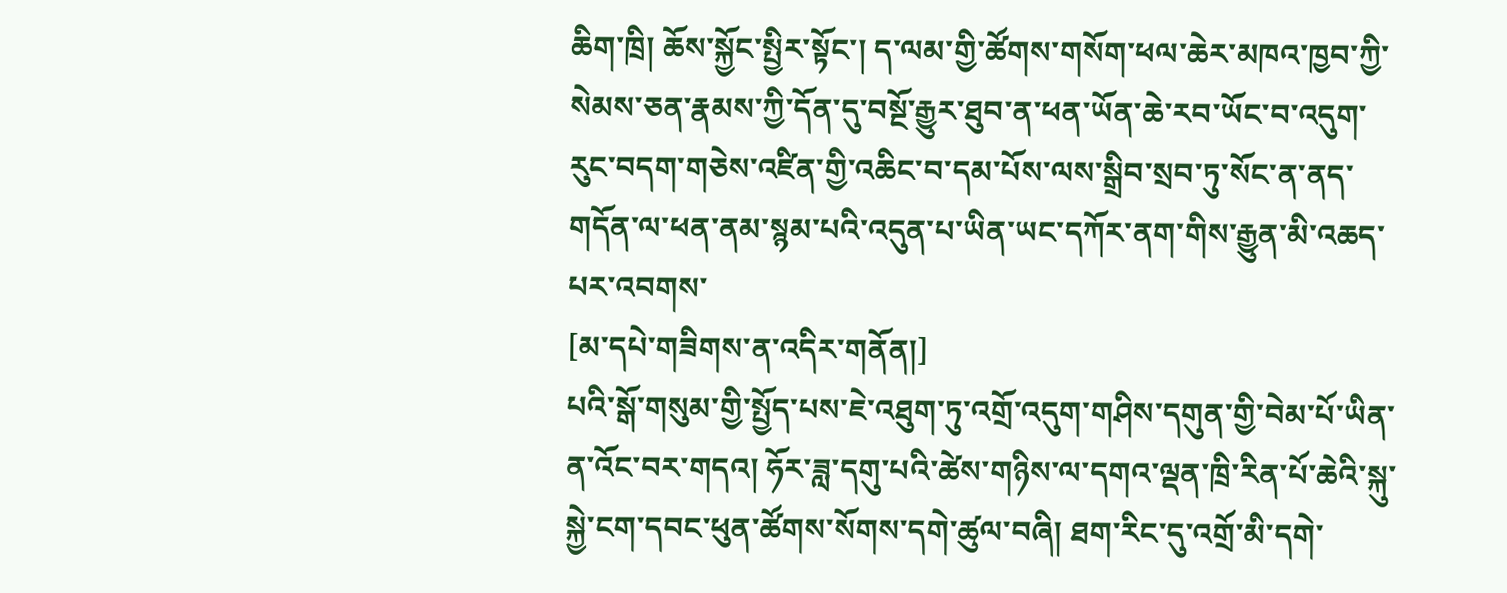ཆིག་ཁྲི། ཆོས་སྐྱོང་སྤྱིར་སྟོང་། ད་ལམ་གྱི་ཚོགས་གསོག་ཕལ་ཆེར་མཁའ་ཁྱབ་ཀྱི་སེམས་ཅན་རྣམས་ཀྱི་དོན་དུ་བསྔོ་རྒྱུར་ཐུབ་ན་ཕན་ཡོན་ཆེ་རབ་ཡོང་བ་འདུག་རུང་བདག་གཅེས་འཛིན་གྱི་འཆིང་བ་དམ་པོས་ལས་སྒྲིབ་སྲབ་ཏུ་སོང་ན་ནད་གདོན་ལ་ཕན་ནམ་སྙམ་པའི་འདུན་པ་ཡིན་ཡང་དཀོར་ནག་གིས་རྒྱུན་མི་འཆད་པར་འབགས་
[མ་དཔེ་གཟིགས་ན་འདིར་གནོན།]
པའི་སྒོ་གསུམ་གྱི་སྤྱོད་པས་ཇེ་འཐུག་ཏུ་འགྲོ་འདུག་གཤིས་དགུན་གྱི་བེམ་པོ་ཡིན་ན་འོང་བར་གདའ། ཧོར་ཟླ་དགུ་པའི་ཚེས་གཉིས་ལ་དགའ་ལྡན་ཁྲི་རིན་པོ་ཆེའི་སྐུ་སྐྱེ་ངག་དབང་ཕུན་ཚོགས་སོགས་དགེ་ཚུལ་བཞི། ཐག་རིང་དུ་འགྲོ་མི་དགེ་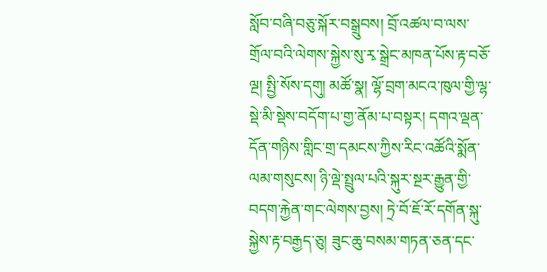སློབ་བཞི་བཅུ་སྐོར་བསྒྲུབས། བྲོ་འཚལ་བ་ལས་གྲོལ་བའི་ལེགས་སྐྱེས་སུ་རྭ་སྒྲེང་མཁན་པོས་རྟ་བཅོ་ལྔ། སྤྱི་སོས་དགུ། མཚོ་སྣ། ལྷོ་བྲག་མངའ་ཁུལ་གྱི་ལྷ་སྡེ་མི་སྡེས་བདོག་པ་གྱ་ནོམ་པ་བསྟར། དགའ་ལྡན་དོན་གཉིས་གླིང་གྲ་དམངས་ཀྱིས་རིང་འཚོའི་སྨོན་ལམ་གསུངས། ཉི་ལྡེ་སྤྲུལ་པའི་སྐུར་སྔར་རྒྱུན་གྱི་བདག་རྐྱེན་གང་ལེགས་བྱས། ཏྲེ་བོ་ཇོ་རོ་དགོན་སྐུ་སྐྱེས་རྟ་བརྒྱད་ཅུ། ཟུང་ཆུ་བསམ་གཏན་ཅན་དང་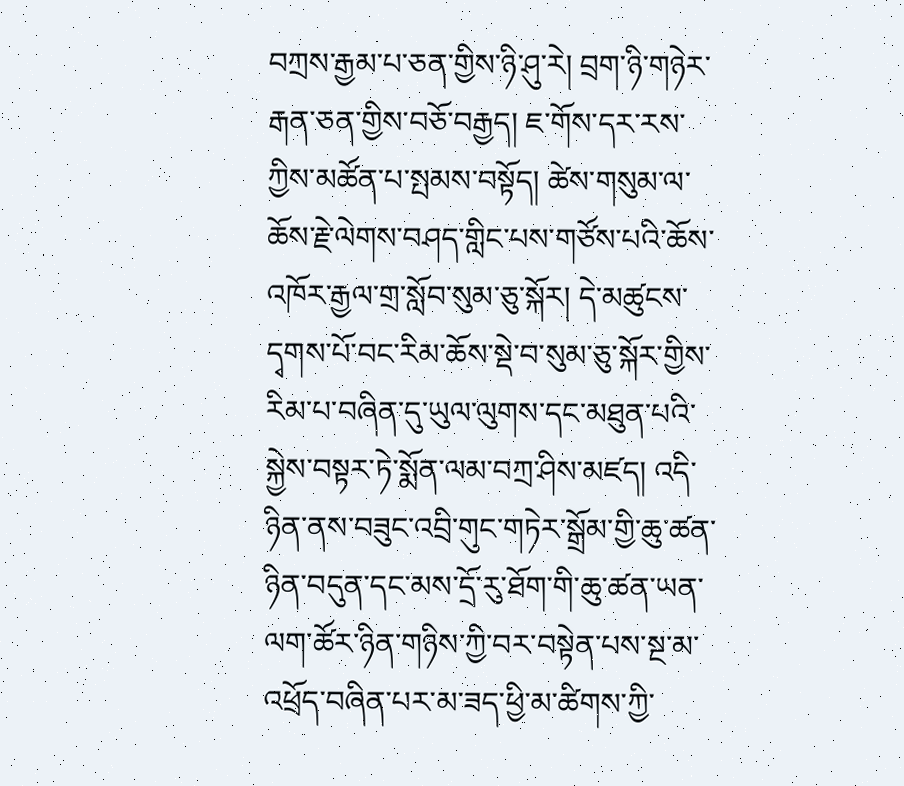བཀྲས་རྒྱམ་པ་ཅན་གྱིས་ཉི་ཤུ་རེ། བྲག་ཉི་གཉེར་རྒན་ཅན་གྱིས་བཅོ་བརྒྱད། ཇ་གོས་དར་རས་ཀྱིས་མཚོན་པ་སྤམས་བསྟོད། ཚེས་གསུམ་ལ་ཆོས་རྗེ་ལེགས་བཤད་གླིང་པས་གཙོས་པའི་ཆོས་འཁོར་རྒྱལ་གྲ་སློབ་སུམ་ཅུ་སྐོར། དེ་མཚུངས་དྭགས་པོ་བང་རིམ་ཆོས་སྡེ་བ་སུམ་ཅུ་སྐོར་གྱིས་རིམ་པ་བཞིན་དུ་ཡུལ་ལུགས་དང་མཐུན་པའི་སྐྱེས་བསྟར་ཏེ་སྨོན་ལམ་བཀྲ་ཤིས་མཛད། འདི་ཉིན་ནས་བཟུང་འབྲི་གུང་གཏེར་སྒྲོམ་གྱི་ཆུ་ཚན་ཉིན་བདུན་དང་མས་དྲོ་རུ་ཐོག་གི་ཆུ་ཚན་ཡན་ལག་ཚོར་ཉིན་གཉིས་ཀྱི་བར་བསྟེན་པས་སྔ་མ་འཕྲོད་བཞིན་པར་མ་ཟད་ཕྱི་མ་ཚིགས་ཀྱི་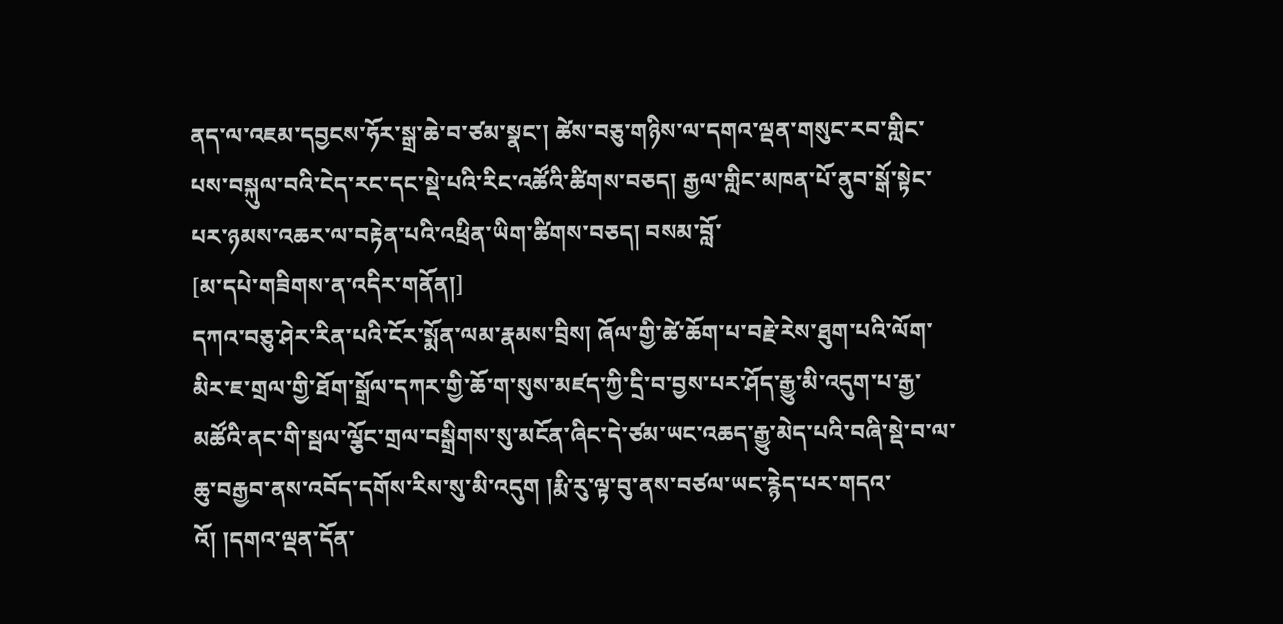ནད་ལ་འཇམ་དབྱངས་ཧོར་སྒྲ་ཆེ་བ་ཙམ་སྣང་། ཚེས་བཅུ་གཉིས་ལ་དགའ་ལྡན་གསུང་རབ་གླིང་པས་བསྐུལ་བའི་ངེད་རང་དང་སྡེ་པའི་རིང་འཚོའི་ཚིགས་བཅད། རྒྱལ་གླིང་མཁན་པོ་ནུབ་སྒོ་སྟེང་པར་ཉམས་འཆར་ལ་བརྟེན་པའི་འཕྲིན་ཡིག་ཚིགས་བཅད། བསམ་བློ་
[མ་དཔེ་གཟིགས་ན་འདིར་གནོན།]
དཀའ་བཅུ་ཤེར་རིན་པའི་ངོར་སྨོན་ལམ་རྣམས་བྲིས། ཞོལ་གྱི་ཚེ་ཆོག་པ་བརྗེ་རེས་ཐུག་པའི་ལོག་མིར་ཇ་གྲལ་གྱི་ཐོག་སྒྲོལ་དཀར་གྱི་ཆོ་ག་སུས་མཛད་ཀྱི་དྲི་བ་བྱས་པར་ཤོད་རྒྱུ་མི་འདུག་པ་རྒྱ་མཚོའི་ནང་གི་སྦལ་ལྕོང་གྲལ་བསྒྲིགས་སུ་མངོན་ཞིང་དེ་ཙམ་ཡང་འཆད་རྒྱུ་མེད་པའི་བཞི་སྡེ་བ་ལ་ཆུ་བརྒྱབ་ནས་འབོད་དགོས་རིས་སུ་མི་འདུག །རྨི་རུ་ལྟ་བུ་ནས་བཙལ་ཡང་རྙེད་པར་གདའ་འོ། །དགའ་ལྡན་དོན་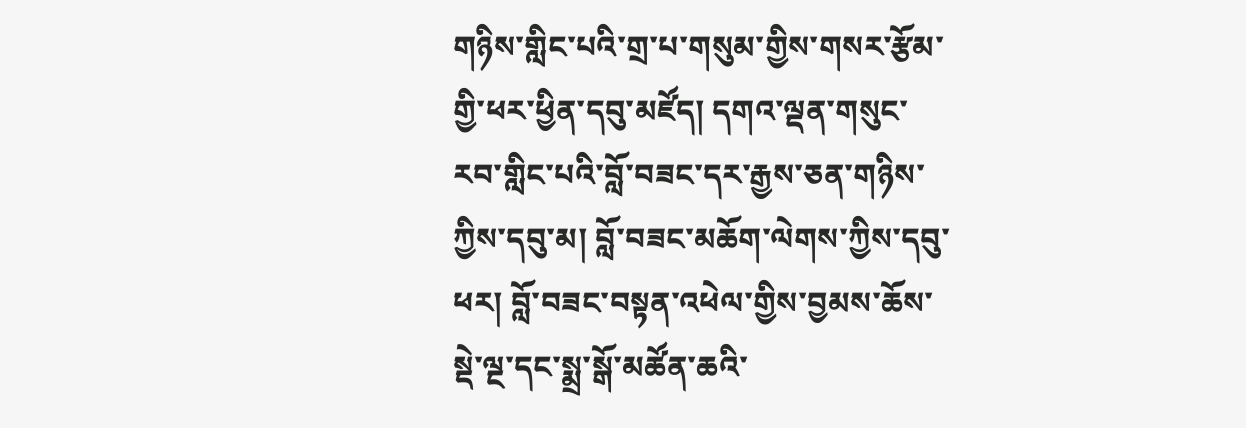གཉིས་གླིང་པའི་གྲ་པ་གསུམ་གྱིས་གསར་རྩོམ་གྱི་ཕར་ཕྱིན་དབུ་མཛོད། དགའ་ལྡན་གསུང་རབ་གླིང་པའི་བློ་བཟང་དར་རྒྱས་ཅན་གཉིས་ཀྱིས་དབུ་མ། བློ་བཟང་མཆོག་ལེགས་ཀྱིས་དབུ་ཕར། བློ་བཟང་བསྟན་འཕེལ་གྱིས་བྱམས་ཆོས་སྡེ་ལྔ་དང་སྨྲ་སྒོ་མཚོན་ཆའི་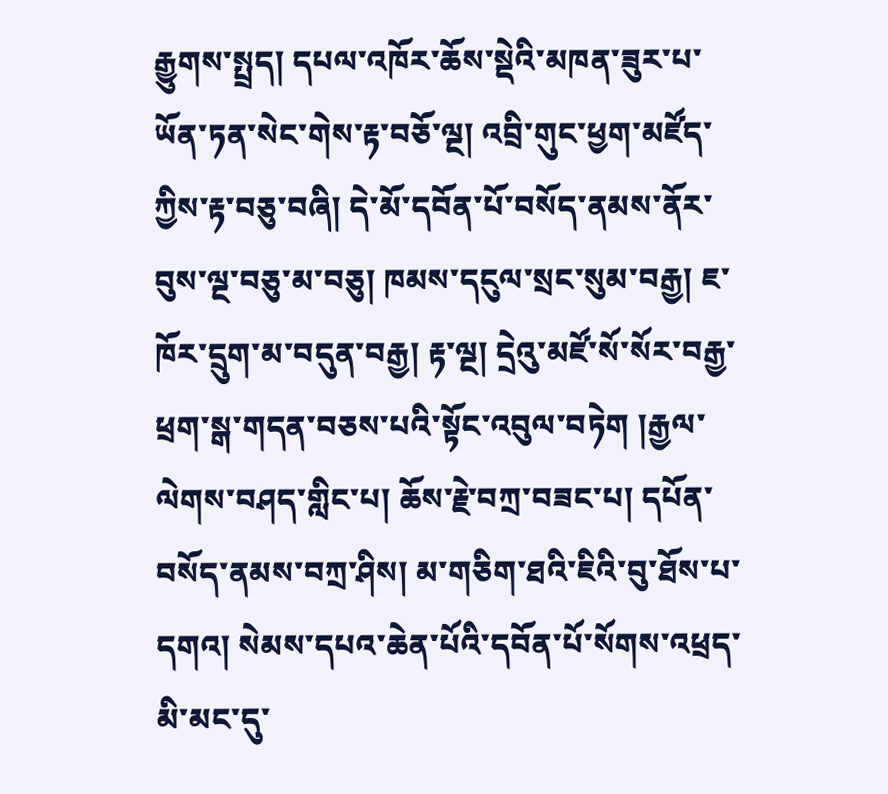རྒྱུགས་སྤྲད། དཔལ་འཁོར་ཆོས་སྡེའི་མཁན་ཟུར་པ་ཡོན་ཏན་སེང་གེས་རྟ་བཅོ་ལྔ། འབྲི་གུང་ཕྱག་མཛོད་ཀྱིས་རྟ་བཅུ་བཞི། དེ་མོ་དབོན་པོ་བསོད་ནམས་ནོར་བུས་ལྔ་བཅུ་མ་བཅུ། ཁམས་དངུལ་སྲང་སུམ་བརྒྱ། ཇ་ཁོར་དྲུག་མ་བདུན་བརྒྱ། རྟ་ལྔ། དྲེའུ་མཛོ་སོ་སོར་བརྒྱ་ཕྲག་སྒ་གདན་བཅས་པའི་སྟོང་འབུལ་བཏེག །རྒྱལ་ལེགས་བཤད་གླིང་པ། ཆོས་རྗེ་བཀྲ་བཟང་པ། དཔོན་བསོད་ནམས་བཀྲ་ཤིས། མ་གཅིག་ཐའི་ཇིའི་བུ་ཐོས་པ་དགའ། སེམས་དཔའ་ཆེན་པོའི་དབོན་པོ་སོགས་འཕྲད་མི་མང་དུ་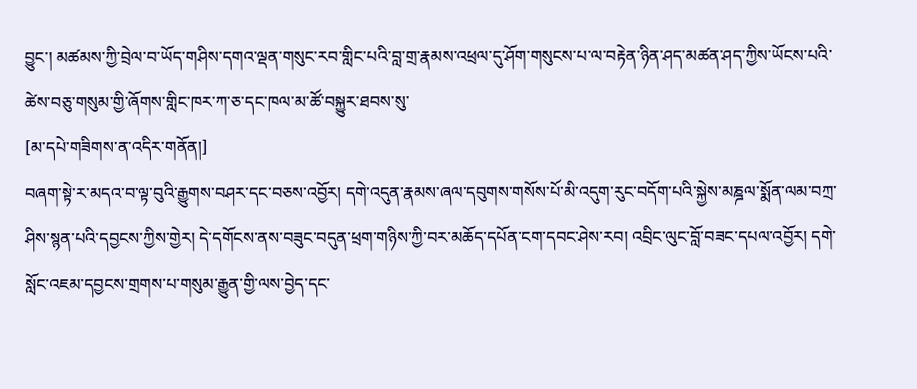བྱུང་། མཚམས་ཀྱི་བྲེལ་བ་ཡོད་གཤིས་དགའ་ལྡན་གསུང་རབ་གླིང་པའི་བླ་གྲ་རྣམས་འཕྲལ་དུ་ཤོག་གསུངས་པ་ལ་བརྟེན་ཉིན་ཤད་མཚན་ཤད་ཀྱིས་ཡོངས་པའི་ཚེས་བཅུ་གསུམ་གྱི་ཞོགས་གླིང་ཁར་ཀ་ཅ་དང་ཁལ་མ་ཚོ་བསྐྱུར་ཐབས་སུ་
[མ་དཔེ་གཟིགས་ན་འདིར་གནོན།]
བཞག་སྟེ་ར་མདའ་བ་ལྟ་བུའི་རྒྱུགས་བཤར་དང་བཅས་འབྱོར། དགེ་འདུན་རྣམས་ཞལ་དབུགས་གསོས་པོ་མི་འདུག་རུང་བདོག་པའི་སྐྱེས་མཎྜལ་སྨོན་ལམ་བཀྲ་ཤིས་སྙན་པའི་དབྱངས་ཀྱིས་གྱེར། དེ་དགོངས་ནས་བཟུང་བདུན་ཕྲག་གཉིས་ཀྱི་བར་མཆོད་དཔོན་ངག་དབང་ཤེས་རབ། འབྲིང་ལུང་བློ་བཟང་དཔལ་འབྱོར། དགེ་སློང་འཇམ་དབྱངས་གྲགས་པ་གསུམ་རྒྱུན་གྱི་ལས་བྱེད་དང་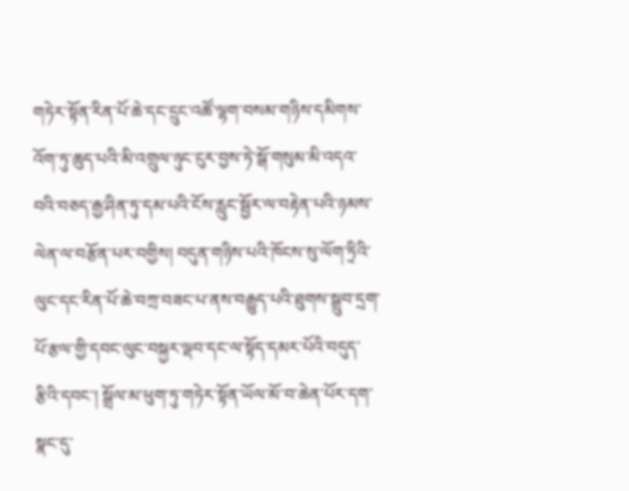གཏེར་སྟོན་རིན་པོ་ཆེ་དང་དྲུང་འཚོ་ལྷག་བསམ་གཉིས་དམིགས་འོག་ཏུ་ཆུད་པའི་མི་འགྲུལ་ཉུང་ངུར་བྱས་ཏེ་སྒོ་གསུམ་མི་འདའ་བའི་བཅད་རྒྱ་ཤིན་ཏུ་དམ་པའི་ངོས་རླུང་སྦྱོར་ལ་བརྟེན་པའི་ཉམས་ལེན་ལ་བརྩོན་པར་བགྱིས། བདུན་གཉིས་པའི་ཁོངས་སུ་ལོག་ཏྲིའི་ལུང་དང་རིན་པོ་ཆེ་བཀྲ་བཟང་པ་ནས་བརྒྱུད་པའི་ཐུགས་སྒྲུབ་དྲག་པོ་རྩལ་གྱི་དབང་ལུང་བསྐྱར་ལྡབ་དང་ལ་སྟོད་དམར་པོའི་བདུད་རྩིའི་དབང་། སྒྲོལ་མ་ཕུག་ཏུ་གཏེར་སྟོན་ཡོལ་མོ་བ་ཆེན་པོར་དག་སྣང་དུ་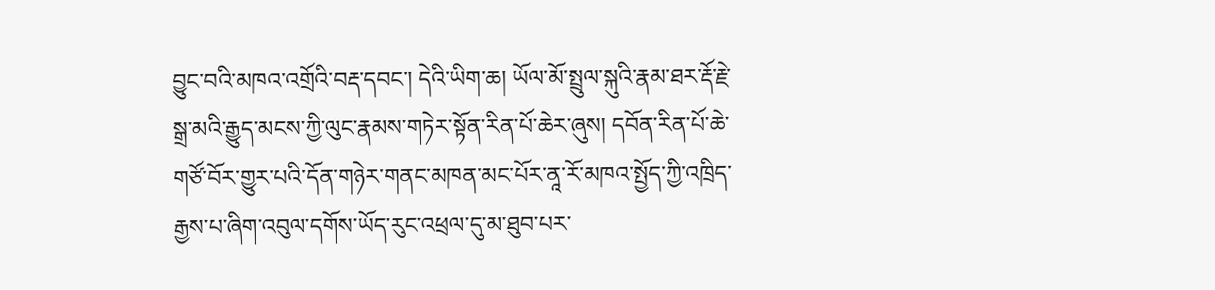བྱུང་བའི་མཁའ་འགྲོའི་བརྡ་དབང་། དེའི་ཡིག་ཆ། ཡོལ་མོ་སྤྲུལ་སྐུའི་རྣམ་ཐར་རྡོ་རྗེ་སྒྲ་མའི་རྒྱུད་མངས་ཀྱི་ལུང་རྣམས་གཏེར་སྟོན་རིན་པོ་ཆེར་ཞུས། དབོན་རིན་པོ་ཆེ་གཙོ་བོར་གྱུར་པའི་དོན་གཉེར་གནང་མཁན་མང་པོར་ནཱ་རོ་མཁའ་སྤྱོད་ཀྱི་འཁྲིད་རྒྱས་པ་ཞིག་འབུལ་དགོས་ཡོད་རུང་འཕྲལ་དུ་མ་ཐུབ་པར་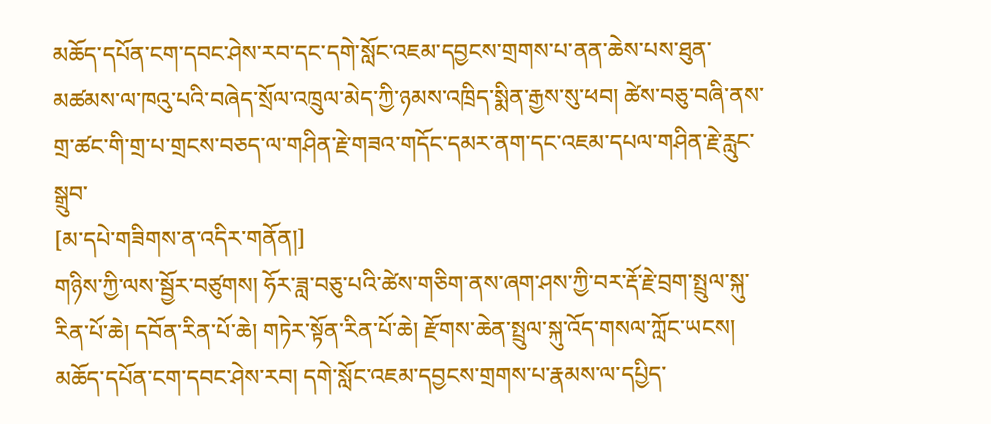མཆོད་དཔོན་ངག་དབང་ཤེས་རབ་དང་དགེ་སློང་འཇམ་དབྱངས་གྲགས་པ་ནན་ཆེས་པས་ཐུན་མཚམས་ལ་ཁའུ་པའི་བཞེད་སྲོལ་འཁྲུལ་མེད་ཀྱི་ཉམས་འཁྲིད་སྨིན་རྒྱས་སུ་ཕབ། ཚེས་བཅུ་བཞི་ནས་གྲ་ཚང་གི་གྲ་པ་གྲངས་བཅད་ལ་གཤིན་རྗེ་གཟའ་གདོང་དམར་ནག་དང་འཇམ་དཔལ་གཤིན་རྗེ་རླུང་སྒྲུབ་
[མ་དཔེ་གཟིགས་ན་འདིར་གནོན།]
གཉིས་ཀྱི་ལས་སྦྱོར་བཙུགས། ཧོར་ཟླ་བཅུ་པའི་ཚེས་གཅིག་ནས་ཞག་ཤས་ཀྱི་བར་རྡོ་རྗེ་བྲག་སྤྲུལ་སྐུ་རིན་པོ་ཆེ། དབོན་རིན་པོ་ཆེ། གཏེར་སྟོན་རིན་པོ་ཆེ། རྫོགས་ཆེན་སྤྲུལ་སྐུ་འོད་གསལ་ཀློང་ཡངས། མཆོད་དཔོན་ངག་དབང་ཤེས་རབ། དགེ་སློང་འཇམ་དབྱངས་གྲགས་པ་རྣམས་ལ་དཔྱིད་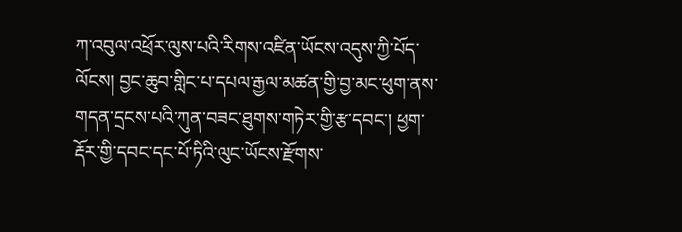ཀ་འབུལ་འཕྲོར་ལུས་པའི་རིགས་འཛིན་ཡོངས་འདུས་ཀྱི་པོད་ལོངས། བྱང་ཆུབ་གླིང་པ་དཔལ་རྒྱལ་མཚན་གྱི་བྱ་མང་ཕུག་ནས་གདན་དྲངས་པའི་ཀུན་བཟང་ཐུགས་གཏེར་གྱི་རྩ་དབང་། ཕྱག་རྡོར་གྱི་དབང་དང་པོ་ཏིའི་ལུང་ཡོངས་རྫོགས་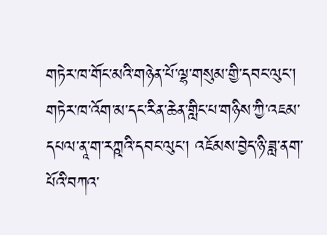གཏེར་ཁ་གོང་མའི་གཉེན་པོ་ལྷ་གསུམ་གྱི་དབང་ལུང་། གཏེར་ཁ་འོག་མ་དང་རིན་ཆེན་གླིང་པ་གཉིས་ཀྱི་འཇམ་དཔལ་ནཱ་ག་རཀྵའི་དབང་ལུང་། འཇོམས་བྱེད་ཉི་ཟླ་ནག་པོའི་བཀའ་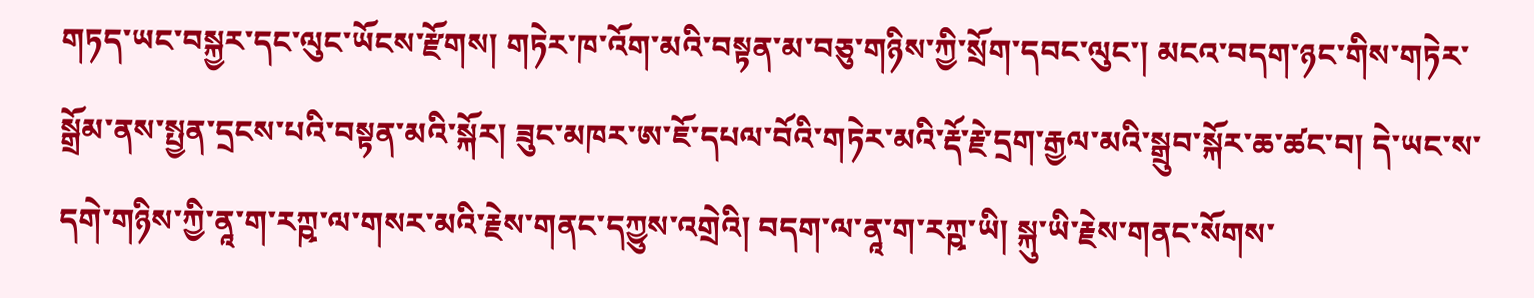གཏད་ཡང་བསྐྱར་དང་ལུང་ཡོངས་རྫོགས། གཏེར་ཁ་འོག་མའི་བསྟན་མ་བཅུ་གཉིས་ཀྱི་སྲོག་དབང་ལུང་། མངའ་བདག་ཉང་གིས་གཏེར་སྒྲོམ་ནས་སྤྱན་དྲངས་པའི་བསྟན་མའི་སྐོར། ཟུང་མཁར་ཨ་ཇོ་དཔལ་བོའི་གཏེར་མའི་རྡོ་རྗེ་དྲག་རྒྱལ་མའི་སྒྲུབ་སྐོར་ཆ་ཚང་བ། དེ་ཡང་ས་དགེ་གཉིས་ཀྱི་ནཱ་ག་རཀྵ་ལ་གསར་མའི་རྗེས་གནང་དཀྱུས་འགྲེའི། བདག་ལ་ནཱ་ག་རཀྵ་ཡི། སྐུ་ཡི་རྗེས་གནང་སོགས་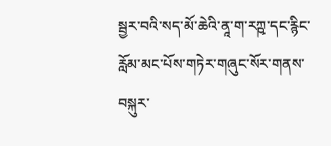སྦྱར་བའི་སད་མོ་ཆེའི་ནཱ་ག་རཀྵ་དང་རྙིང་རློམ་མང་པོས་གཏེར་གཞུང་སོར་གནས་བསྐུར་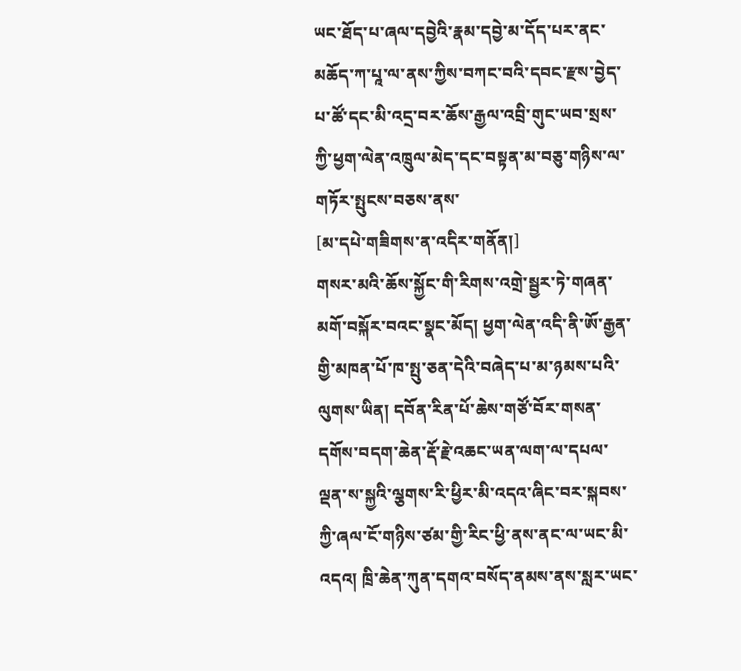ཡང་ཐོད་པ་ཞལ་དབྱེའི་རྣམ་དབྱེ་མ་དོད་པར་ནང་མཆོད་ཀ་པཱ་ལ་ནས་ཀྱིས་བཀང་བའི་དབང་རྫས་བྱེད་པ་ཚོ་དང་མི་འདྲ་བར་ཆོས་རྒྱལ་འབྲི་གུང་ཡབ་སྲས་ཀྱི་ཕྱག་ལེན་འཁྲུལ་མེད་དང་བསྟན་མ་བཅུ་གཉིས་ལ་གཏོར་སྤུངས་བཅས་ནས་
[མ་དཔེ་གཟིགས་ན་འདིར་གནོན།]
གསར་མའི་ཆོས་སྐྱོང་གི་རིགས་འགྲེ་སྦྱར་ཏེ་གཞན་མགོ་བསྐོར་བའང་སྣང་མོད། ཕྱག་ལེན་འདི་ནི་ཨོ་རྒྱན་གྱི་མཁན་པོ་ཁ་སྤུ་ཅན་དེའི་བཞེད་པ་མ་ཉམས་པའི་ལུགས་ཡིན། དབོན་རིན་པོ་ཆེས་གཙོ་བོར་གསན་དགོས་བདག་ཆེན་རྡོ་རྗེ་འཆང་ཡན་ལག་ལ་དཔལ་ལྡན་ས་སྐྱའི་ལྕགས་རི་ཕྱིར་མི་འདའ་ཞིང་བར་སྐབས་ཀྱི་ཞལ་ངོ་གཉིས་ཙམ་གྱི་རིང་ཕྱི་ནས་ནང་ལ་ཡང་མི་འདའ། ཁྲི་ཆེན་ཀུན་དགའ་བསོད་ནམས་ནས་སླར་ཡང་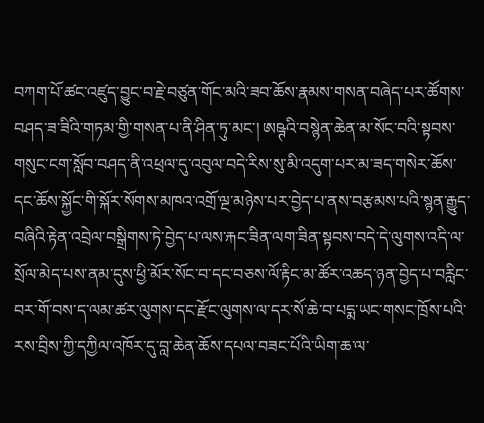བཀག་པོ་ཚང་འཛུད་བྱུང་བ་རྗེ་བཙུན་གོང་མའི་ཟབ་ཆོས་རྣམས་གསན་བཞེད་པར་ཚོགས་བཤད་ཟ་ཟིའི་གཏམ་གྱི་གསན་པ་ནི་ཤིན་ཏུ་མང་། ཨཥྚའི་བསྙེན་ཆེན་མ་སོང་བའི་སྟབས་གསུང་ངག་སློབ་བཤད་ནི་འཕྲལ་དུ་འབུལ་བདེ་རིས་སུ་མི་འདུག་པར་མ་ཟད་གསེར་ཆོས་དང་ཆོས་སྐྱོང་གི་སྐོར་སོགས་མཁའ་འགྲོ་ལྔ་མཉེས་པར་བྱེད་པ་ནས་བརྩམས་པའི་སྙན་རྒྱུད་བཞིའི་རྟེན་འབྲེལ་བསྒྲིགས་ཏེ་བྱེད་པ་ལས་རྐང་ཟིན་ལག་ཟིན་སྟབས་བདེ་དེ་ལུགས་འདི་ལ་སྲོལ་མེད་པས་ནམ་དུས་ཕྱི་མོར་སོང་བ་དང་བཅས་ལོ་རྟིང་མ་ཚོར་འཆད་ཉན་བྱེད་པ་བརླིང་བར་གོ་བས་ད་ལམ་ཚར་ལུགས་དང་རྫོང་ལུགས་ལ་དར་སོ་ཆེ་བ་པདྨ་ཡང་གསང་ཁྲོས་པའི་རས་བྲིས་ཀྱི་དཀྱིལ་འཁོར་དུ་བླ་ཆེན་ཆོས་དཔལ་བཟང་པོའི་ཡིག་ཆ་ལ་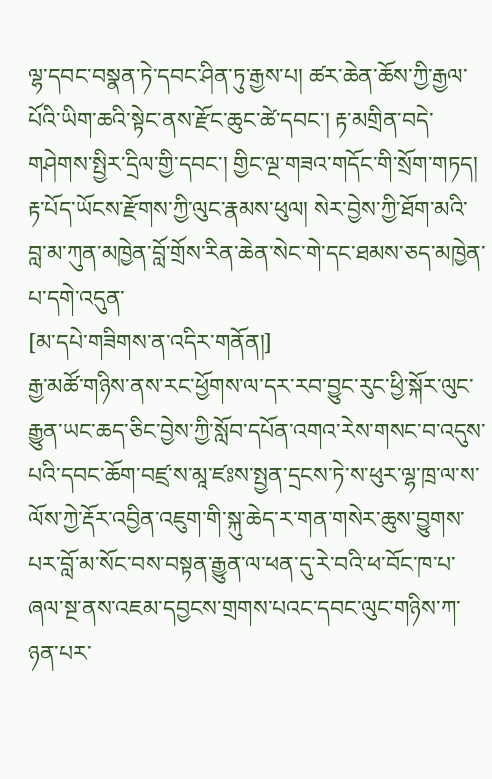ལྷ་དབང་བསྣན་ཏེ་དབང་ཤིན་ཏུ་རྒྱས་པ། ཚར་ཆེན་ཆོས་ཀྱི་རྒྱལ་པོའི་ཡིག་ཆའི་སྟེང་ནས་རྫོང་ཆུང་ཚེ་དབང་། རྟ་མགྲིན་བདེ་གཤེགས་སྤྱིར་དྲིལ་གྱི་དབང་། གྱིང་ལྔ་གཟའ་གདོང་གི་སྲོག་གཏད། རྟ་པོད་ཡོངས་རྫོགས་ཀྱི་ལུང་རྣམས་ཕུལ། སེར་བྱེས་ཀྱི་ཐོག་མའི་བླ་མ་ཀུན་མཁྱེན་བློ་གྲོས་རིན་ཆེན་སེང་གེ་དང་ཐམས་ཅད་མཁྱེན་པ་དགེ་འདུན་
[མ་དཔེ་གཟིགས་ན་འདིར་གནོན།]
རྒྱ་མཚོ་གཉིས་ནས་རང་ཕྱོགས་ལ་དར་རབ་བྱུང་རུང་ཕྱི་སྐོར་ལུང་རྒྱུན་ཡང་ཆད་ཅིང་བྱེས་ཀྱི་སློབ་དཔོན་འགའ་རེས་གསང་བ་འདུས་པའི་དབང་ཆོག་བཛྲ་ས་མཱ་ཛཿས་སྤྱན་དྲངས་ཏེ་ས་ཕུར་ལྷ་ཁྲ་ལ་ས་ལོས་ཀྱེ་རྡོར་འབྱིན་འཇུག་གི་སྐུ་ཆེད་ར་གན་གསེར་ཆུས་བྱུགས་པར་བློ་མ་སོང་བས་བསྟན་རྒྱུན་ལ་ཕན་དུ་རེ་བའི་ཕ་བོང་ཁ་པ་ཞལ་སྔ་ནས་འཇམ་དབྱངས་གྲགས་པའང་དབང་ལུང་གཉིས་ཀ་ཉན་པར་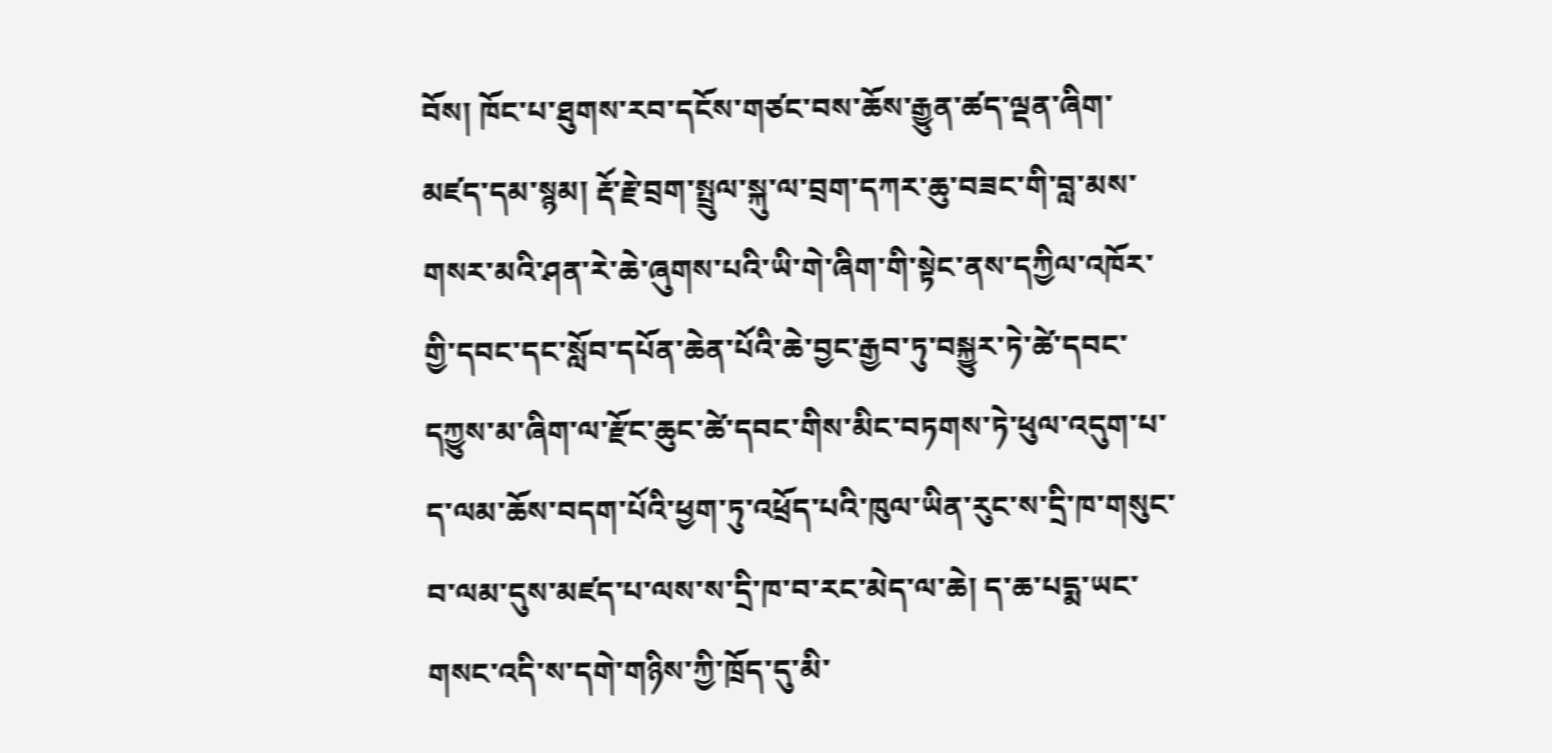བོས། ཁོང་པ་ཐུགས་རབ་དངོས་གཙང་བས་ཆོས་རྒྱུན་ཚད་ལྡན་ཞིག་མཛད་དམ་སྙམ། རྡོ་རྗེ་བྲག་སྤྲུལ་སྐུ་ལ་བྲག་དཀར་ཆུ་བཟང་གི་བླ་མས་གསར་མའི་ཤན་རེ་ཆེ་ཞུགས་པའི་ཡི་གེ་ཞིག་གི་སྟེང་ནས་དཀྱིལ་འཁོར་གྱི་དབང་དང་སློབ་དཔོན་ཆེན་པོའི་ཆེ་བྱང་རྒྱབ་ཏུ་བསྐྱུར་ཏེ་ཚེ་དབང་དཀྱུས་མ་ཞིག་ལ་རྫོང་ཆུང་ཚེ་དབང་གིས་མིང་བཏགས་ཏེ་ཕུལ་འདུག་པ་ད་ལམ་ཆོས་བདག་པོའི་ཕྱག་ཏུ་འཕྲོད་པའི་ཁུལ་ཡིན་རུང་ས་དྲི་ཁ་གསུང་བ་ལམ་དུས་མཛད་པ་ལས་ས་དྲི་ཁ་བ་རང་མེད་ལ་ཆེ། ད་ཆ་པདྨ་ཡང་གསང་འདི་ས་དགེ་གཉིས་ཀྱི་ཁྲོད་དུ་མི་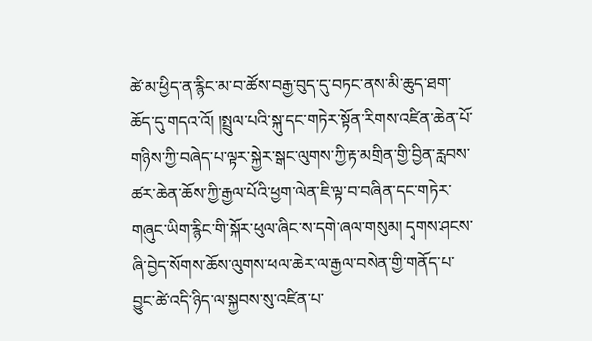ཚེ་མ་ཕྱིད་ན་རྙིང་མ་བ་ཚོས་བརྒྱ་བུད་དུ་བཏང་ནས་མི་ཆུད་ཐག་ཆོད་དུ་གདའ་འོ། །སྤྲུལ་པའི་སྐུ་དང་གཏེར་སྟོན་རིགས་འཛིན་ཆེན་པོ་གཉིས་ཀྱི་བཞེད་པ་ལྟར་སྐྱེར་སྒང་ལུགས་ཀྱི་རྟ་མགྲིན་གྱི་བྱིན་རླབས་ཚར་ཆེན་ཆོས་ཀྱི་རྒྱལ་པོའི་ཕྱག་ལེན་ཇི་ལྟ་བ་བཞིན་དང་གཏེར་གཞུང་ཡིག་རྙིང་གི་སྐོར་ཕུལ་ཞིང་ས་དགེ་ཞལ་གསུམ། དྭགས་ཤངས་ཞི་བྱེད་སོགས་ཆོས་ལུགས་ཕལ་ཆེར་ལ་རྒྱལ་བསེན་གྱི་གནོད་པ་བྱུང་ཚེ་འདི་ཉིད་ལ་སྐྱབས་སུ་འཛིན་པ་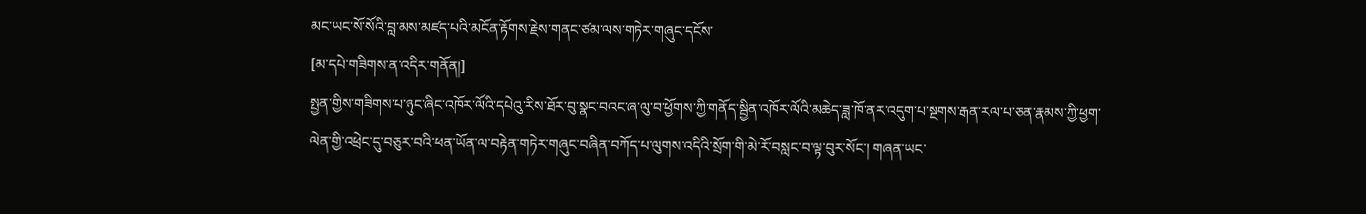མང་ཡང་སོ་སོའི་བླ་མས་མཛད་པའི་མངོན་རྟོགས་རྗེས་གནང་ཙམ་ལས་གཏེར་གཞུང་དངོས་
[མ་དཔེ་གཟིགས་ན་འདིར་གནོན།]
སྤྱན་གྱིས་གཟིགས་པ་ཉུང་ཞིང་འཁོར་ལོའི་དཔེའུ་རིས་ཐོར་བུ་སྣང་བའང་ཞ་ལུ་བ་ཕྱོགས་ཀྱི་གནོད་སྦྱིན་འཁོར་ལོའི་མཆེད་ཟླ་ཁོ་ནར་འདུག་པ་སྔགས་རྒན་རལ་པ་ཅན་རྣམས་ཀྱི་ཕྱག་ལེན་གྱི་འཕྲེང་དུ་བཅུར་བའི་ཕན་ཡོན་ལ་བརྟེན་གཏེར་གཞུང་བཞིན་བཀོད་པ་ལུགས་འདིའི་སྲོག་གི་མེ་རོ་བསླང་བ་ལྟ་བུར་སོང་། གཞན་ཡང་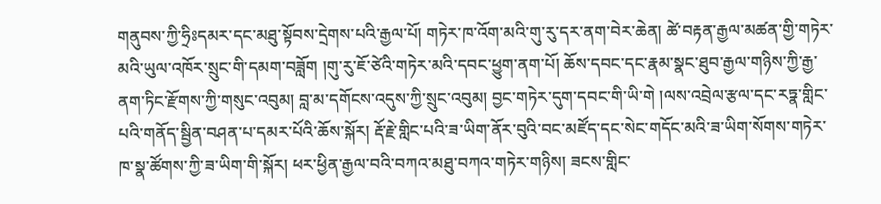གནུབས་ཀྱི་ཧྲིཿདམར་དང་མཐུ་སྟོབས་དྲེགས་པའི་རྒྱལ་པོ། གཏེར་ཁ་འོག་མའི་གུ་རུ་དར་ནག་བེར་ཆེན། ཚེ་བརྟན་རྒྱལ་མཚན་གྱི་གཏེར་མའི་ཡུལ་འཁོར་སྲུང་གི་དམག་བཟློག །གུ་རུ་ཇོ་ཙེའི་གཏེར་མའི་དབང་ཕྱུག་ནག་པོ། ཆོས་དབང་དང་རྣམ་སྣང་ཐུབ་རྒྱལ་གཉིས་ཀྱི་རྒྱ་ནག་ཏིང་རྫོགས་ཀྱི་གསུང་འབུམ། བླ་མ་དགོངས་འདུས་ཀྱི་སྲུང་འབུམ། བྱང་གཏེར་དུག་དབང་གི་ཡི་གེ །ལས་འབྲེལ་རྩལ་དང་རཏྣ་གླིང་པའི་གནོད་སྦྱིན་བཤན་པ་དམར་པོའི་ཆོས་སྐོར། རྡོ་རྗེ་གླིང་པའི་ཟ་ཡིག་ནོར་བུའི་བང་མཛོད་དང་སེང་གདོང་མའི་ཟ་ཡིག་སོགས་གཏེར་ཁ་སྣ་ཚོགས་ཀྱི་ཟ་ཡིག་གི་སྐོར། ཕར་ཕྱིན་རྒྱལ་བའི་བཀའ་མཐུ་བཀའ་གཏེར་གཉིས། ཟངས་གླིང་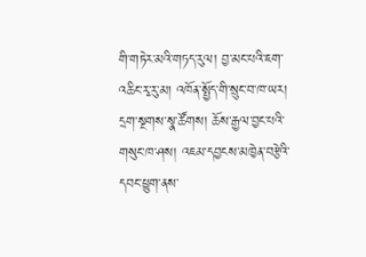གི་གཏེར་མའི་གཏད་རུལ། བྱ་མང་པའི་ཇག་འཆིང་རྭ་རུ་མ། འཁོན་སྤྱོད་གི་སྲུང་བ་ཁ་ཡར། དྲག་སྔགས་སྣ་ཚོགས། ཆོས་རྒྱལ་བྱང་པའི་གསུང་ཁ་ཤས། འཇམ་དབྱངས་མཁྱེན་བརྩེའི་དབང་ཕྱུག་ནས་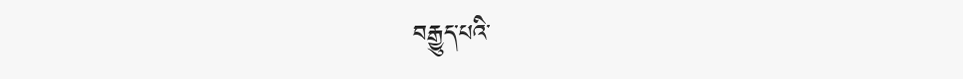བརྒྱུད་པའི་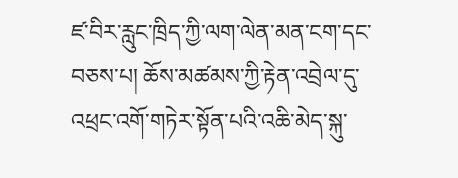ཛ་བིར་རླུང་ཁྲིད་ཀྱི་ལག་ལེན་མན་ངག་དང་བཅས་པ། ཆོས་མཚམས་ཀྱི་རྟེན་འབྲེལ་དུ་འཕྲང་འགོ་གཏེར་སྟོན་པའི་འཆི་མེད་སྐུ་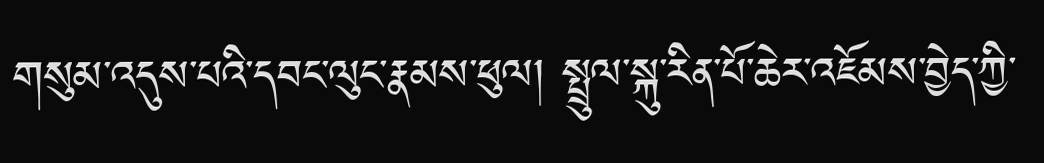གསུམ་འདུས་པའི་དབང་ལུང་རྣམས་ཕུལ། སྤྲུལ་སྐུ་རིན་པོ་ཆེར་འཇོམས་བྱེད་ཀྱི་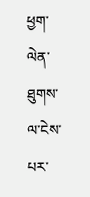ཕྱག་ལེན་ཐུགས་ལ་ངེས་པར་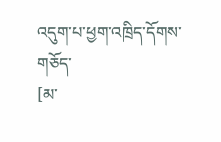འདུག་པ་ཕྱག་འཁྲིད་དོགས་གཅོད་
[མ་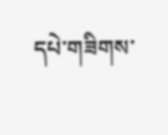དཔེ་གཟིགས་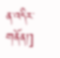ན་འདིར་གནོན།]